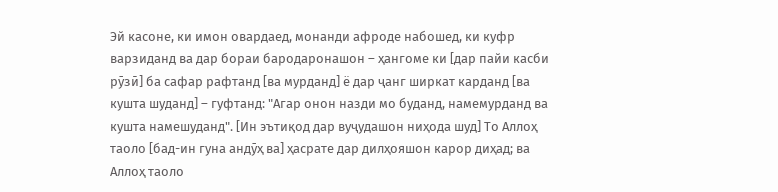Эй касоне, ки имон овардаед, монанди афроде набошед, ки куфр варзиданд ва дар бораи бародаронашон – ҳангоме ки [дар пайи касби рӯзӣ] ба сафар рафтанд [ва мурданд] ё дар ҷанг ширкат карданд [ва кушта шуданд] – гуфтанд: "Агар онон назди мо буданд, намемурданд ва кушта намешуданд". [Ин эътиқод дар вуҷудашон ниҳода шуд] То Аллоҳ таоло [бад-ин гуна андӯҳ ва] ҳасрате дар дилҳояшон карор диҳад; ва Аллоҳ таоло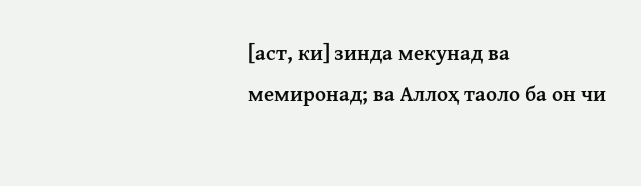[аст, ки] зинда мекунад ва мемиронад; ва Аллоҳ таоло ба он чи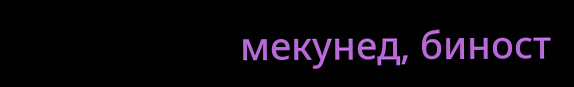мекунед, биност